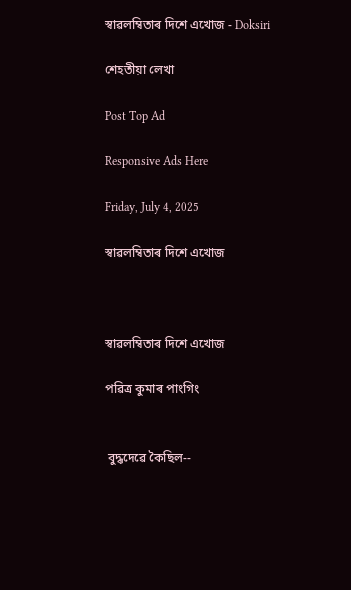স্বাৱলম্বিতাৰ দিশে এখোজ - Doksiri

শেহতীয়া লেখা

Post Top Ad

Responsive Ads Here

Friday, July 4, 2025

স্বাৱলম্বিতাৰ দিশে এখোজ



স্বাৱলম্বিতাৰ দিশে এখোজ

পৱিত্ৰ কুমাৰ পাংগিং


 বুদ্ধদেৱে কৈছিল--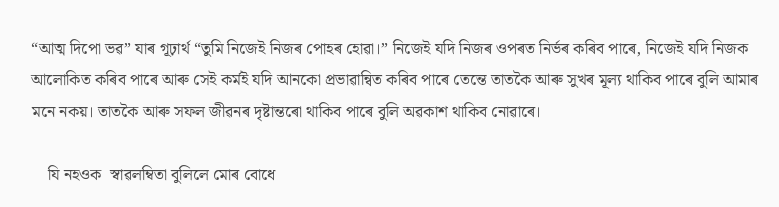“আত্ম দিপো ভৱ” যাৰ গূঢ়াৰ্থ “তুমি নিজেই নিজৰ পোহৰ হোৱা।” নিজেই যদি নিজৰ ওপৰত নিৰ্ভৰ কৰিব পাৰে, নিজেই যদি নিজক আলোকিত কৰিব পাৰে আৰু সেই কৰ্মই যদি আনকো প্ৰভাৱান্বিত কৰিব পাৰে তেন্তে তাতকৈ আৰু সুখৰ মূল্য থাকিব পাৰে বুলি আমাৰ মনে নকয়। তাতকৈ আৰু সফল জীৱনৰ দৃষ্টান্তৰো থাকিব পাৰে বুলি অৱকাশ থাকিব নোৱাৰে।

    যি নহওক  স্বাৱলম্বিতা বুলিলে মোৰ বোধে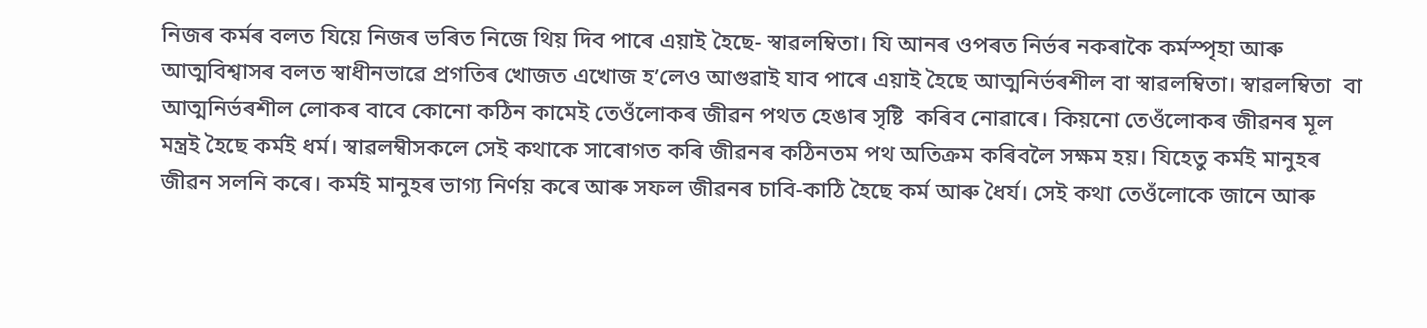নিজৰ কৰ্মৰ বলত যিয়ে নিজৰ ভৰিত নিজে থিয় দিব পাৰে এয়াই হৈছে- স্বাৱলম্বিতা। যি আনৰ ওপৰত নিৰ্ভৰ নকৰাকৈ কৰ্মস্পৃহা আৰু আত্মবিশ্বাসৰ বলত স্বাধীনভাৱে প্ৰগতিৰ খোজত এখোজ হ’লেও আগুৱাই যাব পাৰে এয়াই হৈছে আত্মনিৰ্ভৰশীল বা স্বাৱলম্বিতা। স্বাৱলম্বিতা  বা আত্মনিৰ্ভৰশীল লোকৰ বাবে কোনো কঠিন কামেই তেওঁলোকৰ জীৱন পথত হেঙাৰ সৃষ্টি  কৰিব নোৱাৰে। কিয়নো তেওঁলোকৰ জীৱনৰ মূল মন্ত্ৰই হৈছে কৰ্মই ধৰ্ম। স্বাৱলম্বীসকলে সেই কথাকে সাৰোগত কৰি জীৱনৰ কঠিনতম পথ অতিক্ৰম কৰিবলৈ সক্ষম হয়। যিহেতু কৰ্মই মানুহৰ জীৱন সলনি কৰে। কৰ্মই মানুহৰ ভাগ্য নিৰ্ণয় কৰে আৰু সফল জীৱনৰ চাবি-কাঠি হৈছে কৰ্ম আৰু ধৈৰ্য। সেই কথা তেওঁলোকে জানে আৰু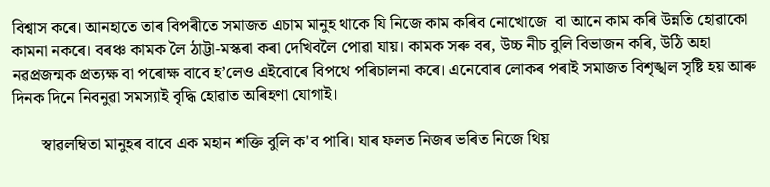বিশ্বাস কৰে। আনহাতে তাৰ বিপৰীতে সমাজত এচাম মানুহ থাকে যি নিজে কাম কৰিব নোখোজে  বা আনে কাম কৰি উন্নতি হোৱাকো কামনা নকৰে। বৰঞ্চ কামক লৈ ঠাট্টা-মস্কৰা কৰা দেখিবলৈ পোৱা যায়। কামক সৰু বৰ, উচ্চ নীচ বুলি বিভাজন কৰি, উঠি অহা নৱপ্ৰজন্মক প্ৰত্যক্ষ বা পৰোক্ষ বাবে হ’লেও এইবোৰে বিপথে পৰিচালনা কৰে। এনেবোৰ লোকৰ পৰাই সমাজত বিশৃঙ্খল সৃষ্টি হয় আৰু দিনক দিনে নিবনুৱা সমস্যাই বৃদ্ধি হোৱাত অৰিহণা যোগাই।

       স্বাৱলম্বিতা মানুহৰ বাবে এক মহান শক্তি বুলি ক'ব পাৰি। যাৰ ফলত নিজৰ ভৰিত নিজে থিয়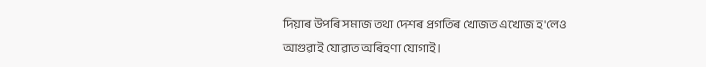দিয়াৰ উপৰি সমাজ তথা দেশৰ প্ৰগতিৰ খোজত এখোজ হ'লেও আগুৱাই যোৱাত অৰিহণা যোগাই।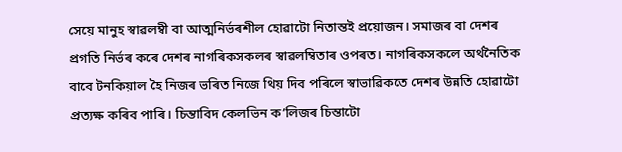সেয়ে মানুহ স্বাৱলম্বী বা আত্মনিৰ্ভৰশীল হোৱাটো নিতান্তই প্ৰয়োজন। সমাজৰ বা দেশৰ প্ৰগতি নিৰ্ভৰ কৰে দেশৰ নাগৰিকসকলৰ স্বাৱলম্বিতাৰ ওপৰত। নাগৰিকসকলে অৰ্থনৈতিক বাবে টনকিয়াল হৈ নিজৰ ভৰিত নিজে থিয় দিব পৰিলে স্বাভাৱিকতে দেশৰ উন্নতি হোৱাটো প্ৰত্যক্ষ কৰিব পাৰি। চিন্তাবিদ কেলভিন ক’লিজৰ চিন্তাটো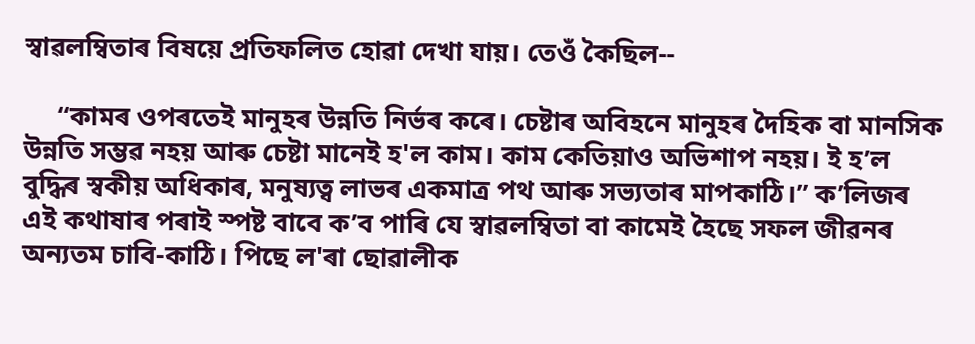স্বাৱলম্বিতাৰ বিষয়ে প্ৰতিফলিত হোৱা দেখা যায়। তেওঁ কৈছিল--

     “কামৰ ওপৰতেই মানুহৰ উন্নতি নিৰ্ভৰ কৰে। চেষ্টাৰ অবিহনে মানুহৰ দৈহিক বা মানসিক উন্নতি সম্ভৱ নহয় আৰু চেষ্টা মানেই হ'ল কাম। কাম কেতিয়াও অভিশাপ নহয়। ই হ’ল বুদ্ধিৰ স্বকীয় অধিকাৰ, মনুষ্যত্ব লাভৰ একমাত্ৰ পথ আৰু সভ্যতাৰ মাপকাঠি।” ক’লিজৰ এই কথাষাৰ পৰাই স্পষ্ট বাবে ক’ব পাৰি যে স্বাৱলম্বিতা বা কামেই হৈছে সফল জীৱনৰ অন্যতম চাবি-কাঠি। পিছে ল'ৰা ছোৱালীক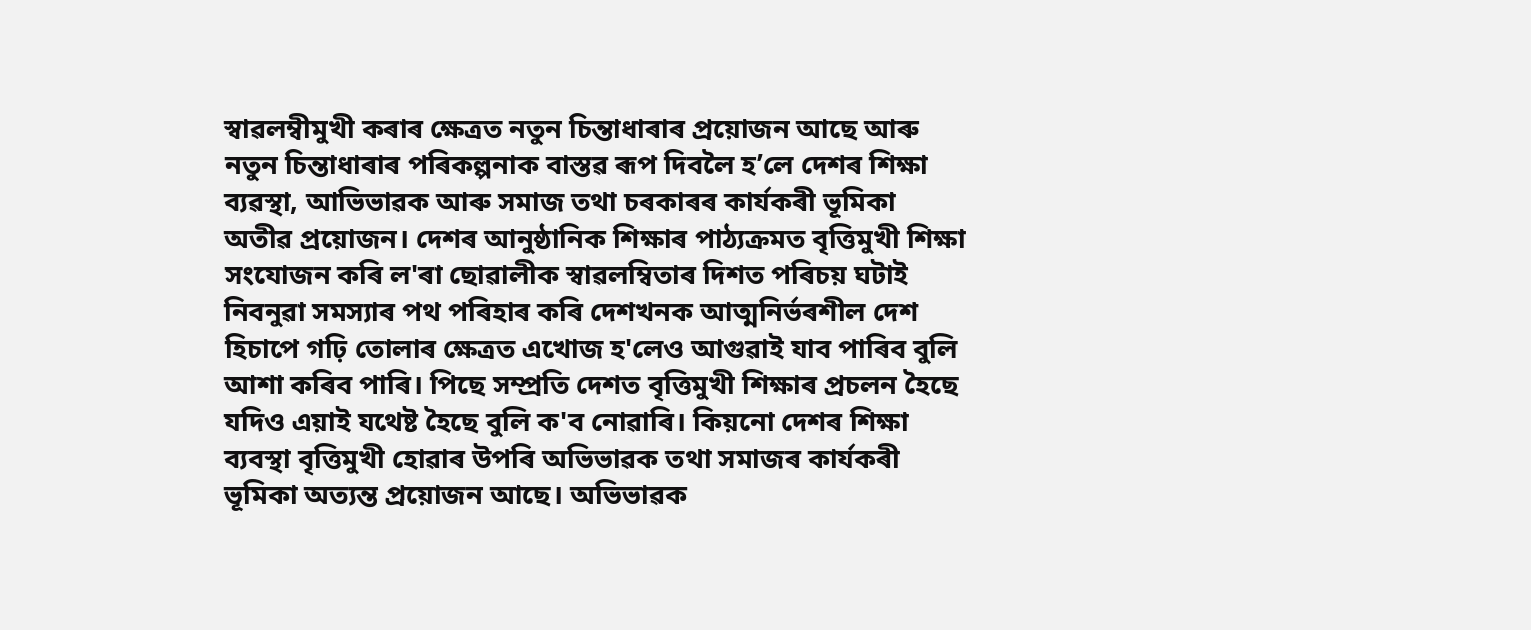স্বাৱলম্বীমুখী কৰাৰ ক্ষেত্ৰত নতুন চিন্তাধাৰাৰ প্ৰয়োজন আছে আৰু নতুন চিন্তাধাৰাৰ পৰিকল্পনাক বাস্তৱ ৰূপ দিবলৈ হ’লে দেশৰ শিক্ষা ব্যৱস্থা, আভিভাৱক আৰু সমাজ তথা চৰকাৰৰ কাৰ্যকৰী ভূমিকা অতীৱ প্ৰয়োজন। দেশৰ আনুষ্ঠানিক শিক্ষাৰ পাঠ্যক্ৰমত বৃত্তিমুখী শিক্ষা সংযোজন কৰি ল'ৰা ছোৱালীক স্বাৱলম্বিতাৰ দিশত পৰিচয় ঘটাই নিবনুৱা সমস্যাৰ পথ পৰিহাৰ কৰি দেশখনক আত্মনিৰ্ভৰশীল দেশ হিচাপে গঢ়ি তোলাৰ ক্ষেত্ৰত এখোজ হ'লেও আগুৱাই যাব পাৰিব বুলি আশা কৰিব পাৰি। পিছে সম্প্ৰতি দেশত বৃত্তিমুখী শিক্ষাৰ প্ৰচলন হৈছে যদিও এয়াই যথেষ্ট হৈছে বুলি ক'ব নোৱাৰি। কিয়নো দেশৰ শিক্ষা ব্যবস্থা বৃত্তিমুখী হোৱাৰ উপৰি অভিভাৱক তথা সমাজৰ কাৰ্যকৰী ভূমিকা অত্যন্ত প্ৰয়োজন আছে। অভিভাৱক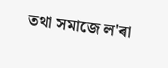তথা সমাজে ল'ৰা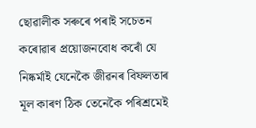ছোৱালীক সৰুৰে পৰাই সচেতন কৰোৱাৰ প্ৰয়োজনবোধ কৰোঁ যে নিষ্কৰ্মাই যেনেকৈ জীৱনৰ বিফলতাৰ মূল কাৰণ ঠিক তেনেকৈ পৰিশ্ৰমেই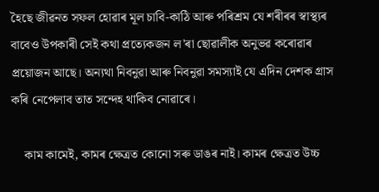হৈছে জীৱনত সফল হোৱাৰ মূল চাবি-কাঠি আৰু পৰিশ্ৰম যে শৰীৰৰ স্বাস্থ্যৰ বাবেও উপকাৰী সেই কথা প্ৰত্যেকজন ল'ৰা ছোৱালীক অনুভৱ কৰোৱাৰ প্ৰয়োজন আছে। অন্যথা নিবনুৱা আৰু নিবনুৱা সমস্যাই যে এদিন দেশক গ্ৰাস কৰি নেপেলাব তাত সন্দেহ থাকিব নোৱাৰে।

    কাম কামেই, কামৰ ক্ষেত্ৰত কোনো সৰু ডাঙৰ নাই। কামৰ ক্ষেত্ৰত উচ্চ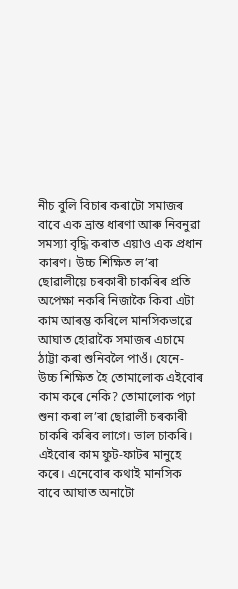নীচ বুলি বিচাৰ কৰাটো সমাজৰ বাবে এক ভ্ৰান্ত ধাৰণা আৰু নিবনুৱা সমস্যা বৃদ্ধি কৰাত এয়াও এক প্ৰধান কাৰণ। উচ্চ শিক্ষিত ল’ৰা ছোৱালীয়ে চৰকাৰী চাকৰিৰ প্ৰতি অপেক্ষা নকৰি নিজাকৈ কিবা এটা কাম আৰম্ভ কৰিলে মানসিকভাৱে আঘাত হোৱাকৈ সমাজৰ এচামে ঠাট্টা কৰা শুনিবলৈ পাওঁ। যেনে- উচ্চ শিক্ষিত হৈ তোমালোক এইবোৰ কাম কৰে নেকি? তোমালোক পঢ়া শুনা কৰা ল’ৰা ছোৱালী চৰকাৰী চাকৰি কৰিব লাগে। ভাল চাকৰি। এইবোৰ কাম ফুট-ফাটৰ মানুহে কৰে। এনেবোৰ কথাই মানসিক বাবে আঘাত অনাটো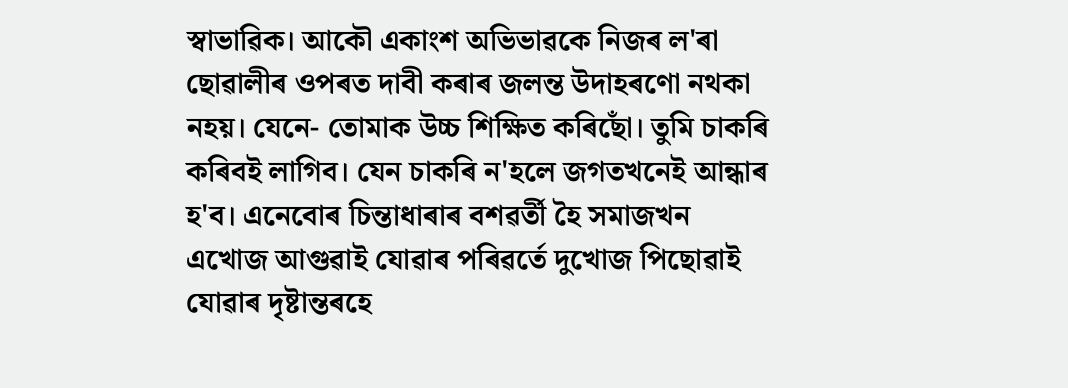স্বাভাৱিক। আকৌ একাংশ অভিভাৱকে নিজৰ ল'ৰা ছোৱালীৰ ওপৰত দাবী কৰাৰ জলন্ত উদাহৰণো নথকা নহয়। যেনে- তোমাক উচ্চ শিক্ষিত কৰিছোঁ। তুমি চাকৰি কৰিবই লাগিব। যেন চাকৰি ন'হলে জগতখনেই আন্ধাৰ হ'ব। এনেবোৰ চিন্তাধাৰাৰ বশৱৰ্তী হৈ সমাজখন এখোজ আগুৱাই যোৱাৰ পৰিৱৰ্তে দুখোজ পিছোৱাই যোৱাৰ দৃষ্টান্তৰহে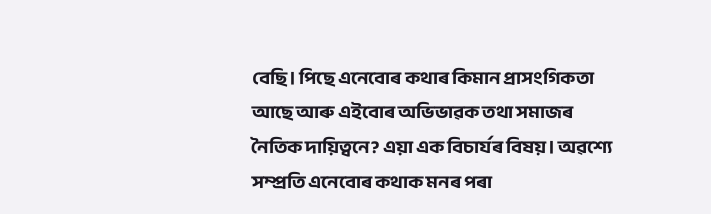বেছি। পিছে এনেবোৰ কথাৰ কিমান প্ৰাসংগিকতা আছে আৰু এইবোৰ অভিভাৱক তথা সমাজৰ নৈতিক দায়িত্বনে? এয়া এক বিচাৰ্যৰ বিষয়। অৱশ্যে সম্প্ৰতি এনেবোৰ কথাক মনৰ পৰা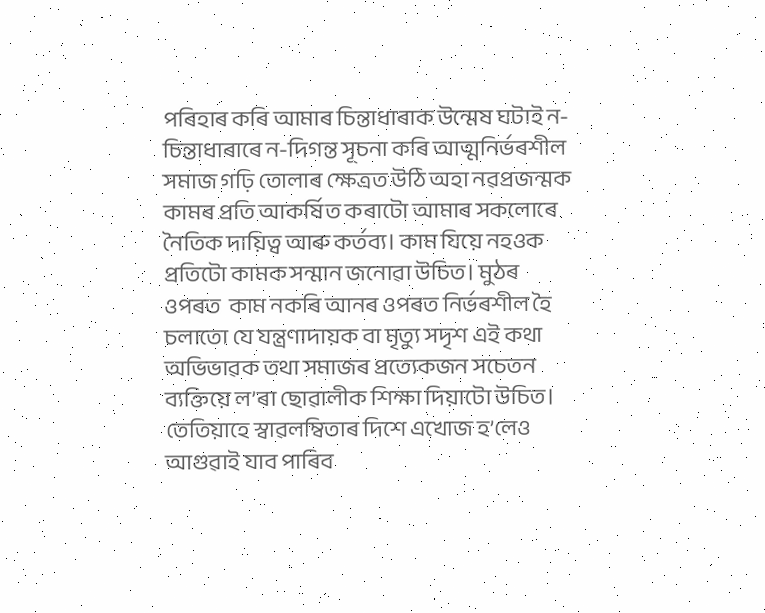পৰিহাৰ কৰি আমাৰ চিন্তাধাৰাক উন্মেষ ঘটাই ন-চিন্তাধাৰাৰে ন-দিগন্ত সূচনা কৰি আত্মনিৰ্ভৰশীল সমাজ গঢ়ি তোলাৰ ক্ষেত্ৰত উঠি অহা নৱপ্ৰজন্মক কামৰ প্ৰতি আকৰ্ষিত কৰাটো আমাৰ সকলোৰে নৈতিক দায়িত্ব আৰু কৰ্তব্য। কাম যিয়ে নহওক প্ৰতিটো কামক সন্মান জনোৱা উচিত। মুঠৰ ওপৰত  কাম নকৰি আনৰ ওপৰত নিৰ্ভৰশীল হৈ চলাতো যে যন্ত্ৰণাদায়ক বা মৃত্যু সদৃশ এই কথা অভিভাৱক তথা সমাজৰ প্ৰত্যেকজন সচেতন ব্যক্তিয়ে ল’ৰা ছোৱালীক শিক্ষা দিয়াটো উচিত। তেতিয়াহে স্বাৱলম্বিতাৰ দিশে এখোজ হ’লেও আগুৱাই যাব পাৰিব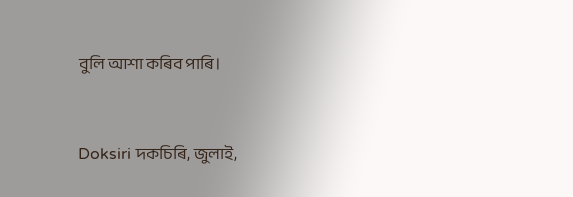বুলি আশা কৰিব পাৰি।


Doksiri দকচিৰি, জুলাই,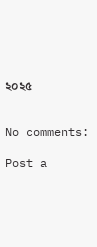২০২৫


No comments:

Post a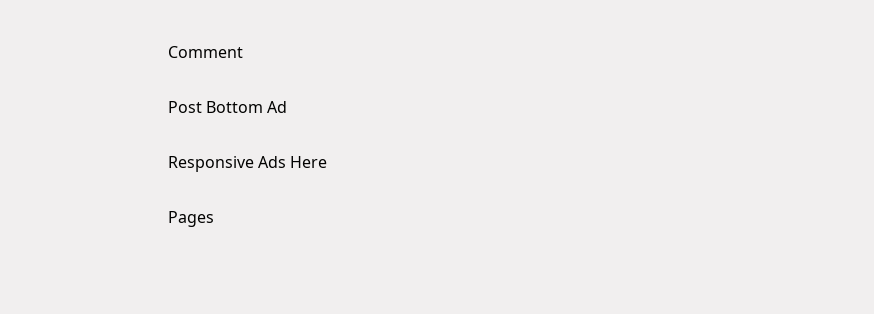Comment

Post Bottom Ad

Responsive Ads Here

Pages